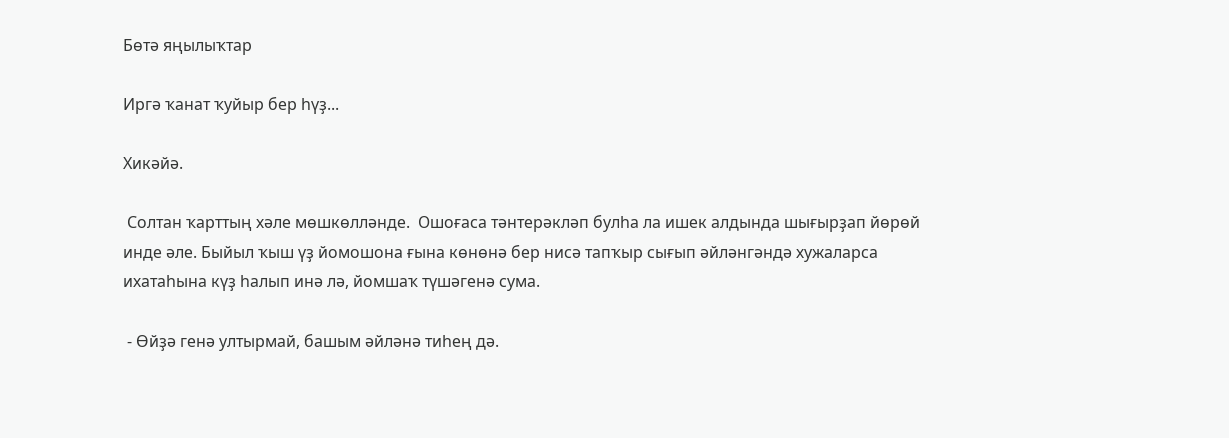Бөтә яңылыҡтар

Иргә ҡанат ҡуйыр бер һүҙ...

Хикәйә.

 Солтан ҡарттың хәле мөшкөлләнде.  Ошоғаса тәнтерәкләп булһа ла ишек алдында шығырҙап йөрөй инде әле. Быйыл ҡыш үҙ йомошона ғына көнөнә бер нисә тапҡыр сығып әйләнгәндә хужаларса ихатаһына күҙ һалып инә лә, йомшаҡ түшәгенә сума.

 - Өйҙә генә ултырмай, башым әйләнә тиһең дә.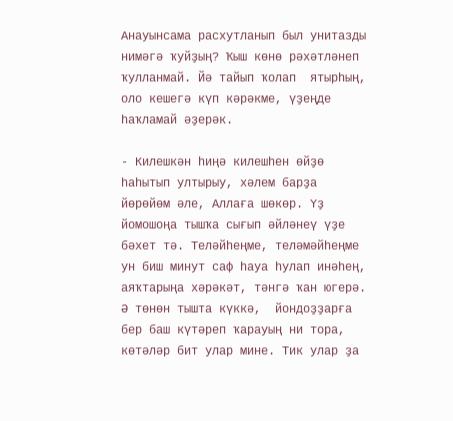Анауынсама расхутланып был унитазды нимәгә ҡуйҙың? Ҡыш көнө рәхәтләнеп ҡулланмай. Йә тайып ҡолап  ятырһың, оло кешегә күп кәрәкме, үҙеңде һаҡламай әҙерәк.

- Килешкән һиңә килешһен өйҙө һаһытып ултырыу, хәлем барҙа йөрөйөм әле, Аллаға шөкөр. Үҙ йомошоңа тышҡа сығып әйләнеү үҙе бәхет тә. Теләйһеңме, теләмәйһеңме ун биш минут саф һауа һулап инәһең, аяҡтарыңа хәрәкәт, тәнгә ҡан югерә. Ә төнөн тышта күккә,  йондоҙҙарға бер баш күтәреп ҡарауың ни тора, көтәләр бит улар мине. Тик улар ҙа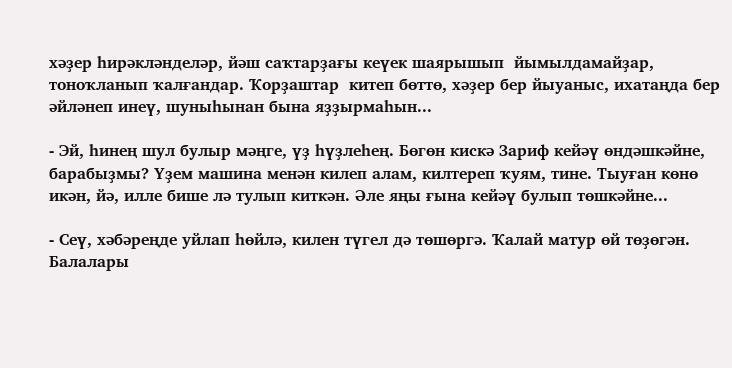хәҙер һирәкләнделәр, йәш саҡтарҙағы кеүек шаярышып  йымылдамайҙар, тоноҡланып ҡалғандар. Ҡорҙаштар  китеп бөттө, хәҙер бер йыуаныс, ихатаңда бер әйләнеп инеү, шуныһынан бына яҙҙырмаһын...

- Эй, һинең шул булыр мәңге, үҙ һүҙлеһең. Бөгөн кискә Зариф кейәү өндәшкәйне, барабыҙмы? Үҙем машина менән килеп алам, килтереп ҡуям, тине. Тыуған көнө икән, йә, илле бише лә тулып киткән. Әле яңы ғына кейәү булып төшкәйне...

- Сеү, хәбәреңде уйлап һөйлә, килен түгел дә төшөргә. Ҡалай матур өй төҙөгән. Балалары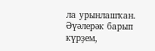ла урынлашҡан. Әүәлерәк барып күрҙем,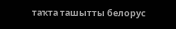таҡта ташытты белорус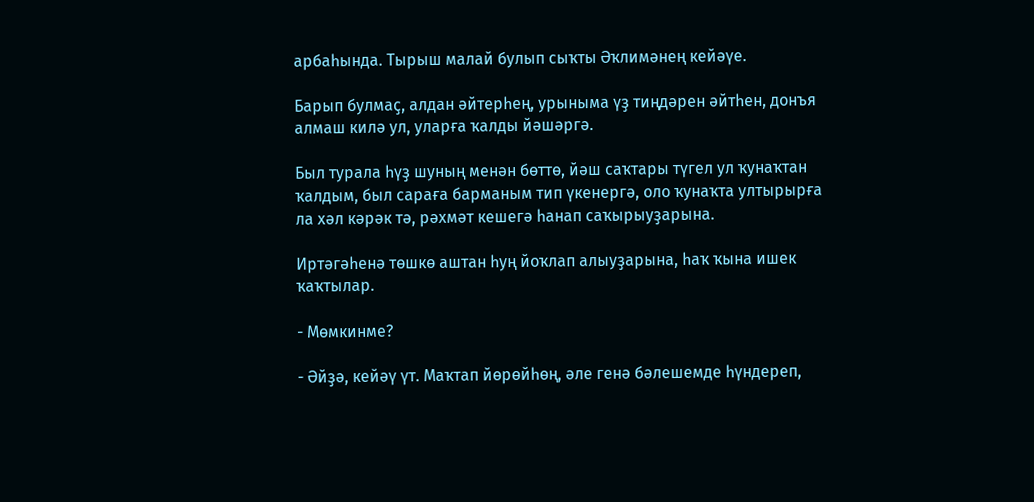арбаһында. Тырыш малай булып сыҡты Әҡлимәнең кейәүе.

Барып булмаҫ, алдан әйтерһең, урыныма үҙ тиңдәрен әйтһен, донъя алмаш килә ул, уларға ҡалды йәшәргә.

Был турала һүҙ шуның менән бөттө, йәш саҡтары түгел ул ҡунаҡтан ҡалдым, был сараға барманым тип үкенергә, оло ҡунаҡта ултырырға  ла хәл кәрәк тә, рәхмәт кешегә һанап саҡырыуҙарына.

Иртәгәһенә төшкө аштан һуң йоҡлап алыуҙарына, һаҡ ҡына ишек ҡаҡтылар.

- Мөмкинме?

- Әйҙә, кейәү үт. Маҡтап йөрөйһөң, әле генә бәлешемде һүндереп,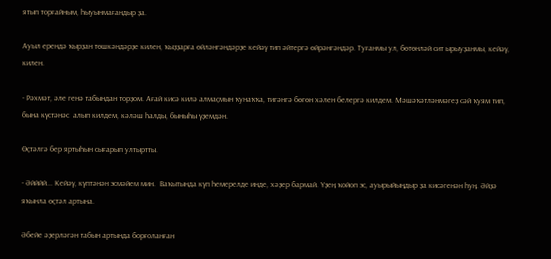ятып торғайным, һыуынмағандыр ҙа.

Ауыл ерендә ҡырҙан төшкәндәрҙе килен, ҡыҙҙарға өйләнгәндәрҙе кейәү тип әйтергә өйрәнгәндәр. Туғанмы ул, бөтөнләй сит ырыуҙанмы, кейәү, килен.

- Рәхмәт, әле генә табындан торҙом. Ағай кисә килә алмаҫмын ҡунаҡҡа, тигәнгә бөгөн хәлен белергә килдем. Мәшәҡәтләнмәгеҙ сәй ҡуям тип, бына күстәнәс  алып килдем, кәләш һалды, быныһы үҙемдән.

Өҫтәлгә бер яртыһын сығарып ултыртты.

- Әйййй... Кейәү, күптәнән эсмәйем мин.  Ваҡытында күп һемерелде инде, хәҙер бармай. Үҙең ҡойоп эс, ауырыйыңдыр ҙа кисәгенән һуң. Әйҙә яҡынла өҫтәл артына.

Әбейе әҙерләгән табын артында борғоланған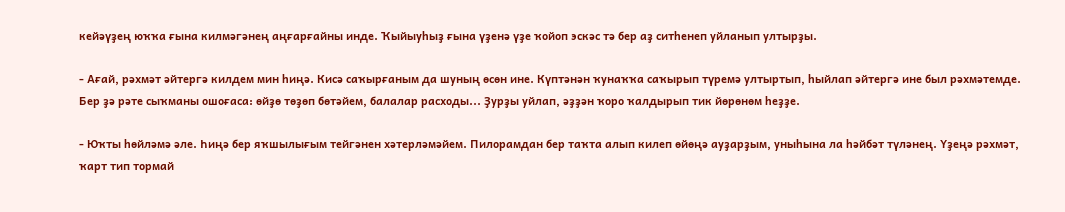кейәүҙең юҡҡа ғына килмәгәнең аңғарғайны инде. Ҡыйыуһыҙ ғына үҙенә үҙе ҡойоп эскәс тә бер аҙ ситһенеп уйланып ултырҙы.

- Ағай, рәхмәт әйтергә килдем мин һиңә. Кисә саҡырғаным да шуның өсөн ине. Күптәнән ҡунаҡҡа саҡырып түремә ултыртып, һыйлап әйтергә ине был рәхмәтемде. Бер ҙә рәте сыҡманы ошоғаса: өйҙө төҙөп бөтәйем, балалар расходы... Ҙурҙы уйлап, әҙҙән ҡоро ҡалдырып тик йөрөнөм һеҙҙе.

- Юҡты һөйләмә әле. Һиңә бер яҡшылығым тейгәнен хәтерләмәйем. Пилорамдан бер таҡта алып килеп өйөңә ауҙарҙым, уныһына ла һәйбәт түләнең. Үҙеңә рәхмәт, ҡарт тип тормай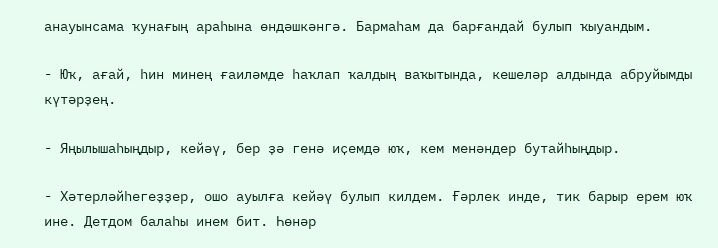анауынсама ҡунағың араһына өндәшкәнгә. Бармаһам да барғандай булып ҡыуандым.

- Юҡ, ағай, һин минең ғаиләмде һаҡлап ҡалдың ваҡытында, кешеләр алдында абруйымды күтәрҙең.

- Яңылышаһыңдыр, кейәү, бер ҙә генә иҫемдә юҡ, кем менәндер бутайһыңдыр.

- Хәтерләйһегеҙҙер, ошо ауылға кейәү булып килдем. Ғәрлек инде, тик барыр ерем юҡ ине. Детдом балаһы инем бит. Һөнәр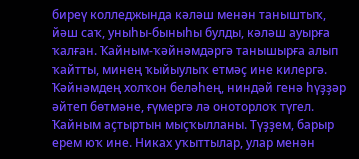биреү колледжында кәләш менән таныштыҡ, йәш саҡ, уныһы-быныһы булды, кәләш ауырға ҡалған. Ҡайным-ҡәйнәмдәргә танышырға алып ҡайтты, минең ҡыйыулыҡ етмәҫ ине килергә. Ҡәйнәмдең холҡон беләһең, ниндәй генә һүҙҙәр әйтеп бөтмәне, ғүмергә лә оноторлоҡ түгел. Ҡайным аҫтыртын мыҫҡылланы. Түҙҙем, барыр ерем юҡ ине. Никах уҡыттылар, улар менән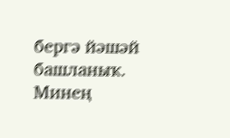бергә йәшәй башланыҡ. Минең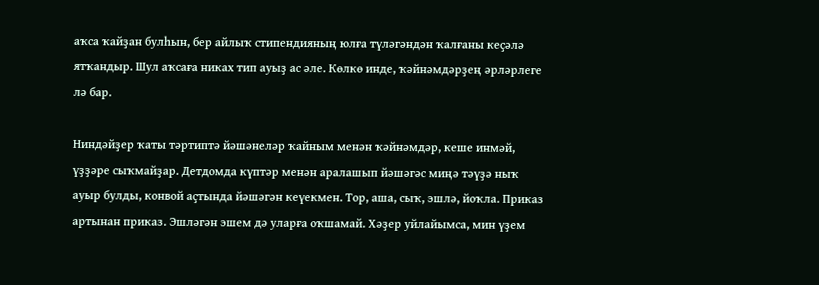аҡса ҡайҙан булһын, бер айлыҡ стипендияның юлға түләгәндән ҡалғаны кеҫәлә ятҡандыр. Шул аҡсаға никах тип ауыҙ ас әле. Көлкө инде, ҡәйнәмдәрҙең әрләрлеге лә бар.

Ниндәйҙер ҡаты тәртиптә йәшәнеләр ҡайным менән ҡәйнәмдәр, кеше инмәй, үҙҙәре сыҡмайҙар. Детдомда күптәр менән аралашып йәшәгәс миңә тәүҙә ныҡ ауыр булды, конвой аҫтында йәшәгән кеүекмен. Тор, аша, сыҡ, эшлә, йоҡла. Приказ артынан приказ. Эшләгән эшем дә уларға оҡшамай. Хәҙер уйлайымса, мин үҙем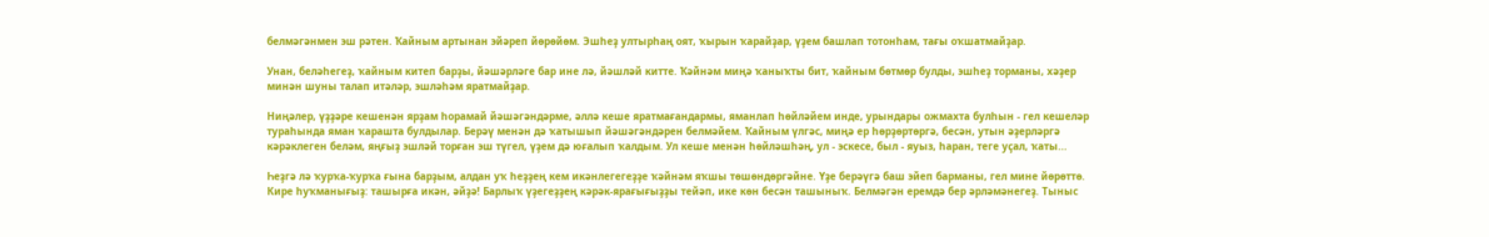белмәгәнмен эш рәтен. Ҡайным артынан эйәреп йөрөйөм. Эшһеҙ ултырһаң оят, ҡырын ҡарайҙар, үҙем башлап тотонһам, тағы оҡшатмайҙар.

Унан, беләһегеҙ, ҡайным китеп барҙы, йәшәрләге бар ине лә, йәшләй китте. Ҡәйнәм миңә ҡаныҡты бит, ҡайным бөтмөр булды, эшһеҙ торманы, хәҙер минән шуны талап итәләр, эшләһәм яратмайҙар.

Ниңәлер, үҙҙәре кешенән ярҙам һорамай йәшәгәндәрме, әллә кеше яратмағандармы, яманлап һөйләйем инде, урындары ожмахта булһын - гел кешеләр тураһында яман ҡарашта булдылар. Берәү менән дә ҡатышып йәшәгәндәрен белмәйем. Ҡайным үлгәс, миңә ер һөрҙөртөргә, бесән, утын әҙерләргә кәрәклеген беләм, яңғыҙ эшләй торған эш түгел, үҙем дә юғалып ҡалдым. Ул кеше менән һөйләшһәң, ул - эскесе, был - яуыз, һаран, теге уҫал, ҡаты...

Һеҙгә лә ҡурҡа-ҡурҡа ғына барҙым, алдан уҡ һеҙҙең кем икәнлегегеҙҙе ҡәйнәм яҡшы төшөндөргәйне. Үҙе берәүгә баш эйеп барманы, гел мине йөрөттө. Кире һуҡманығыҙ: ташырға икән, әйҙә! Барлыҡ үҙегеҙҙең кәрәк-ярағығыҙҙы тейәп, ике көн бесән ташыныҡ. Белмәгән еремдә бер әрләмәнегеҙ. Тыныс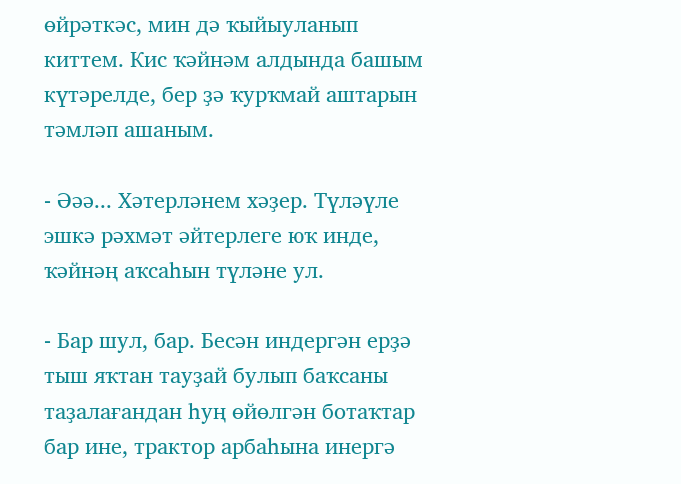өйрәткәс, мин дә ҡыйыуланып киттем. Кис ҡәйнәм алдында башым күтәрелде, бер ҙә ҡурҡмай аштарын тәмләп ашаным.

- Әәә... Хәтерләнем хәҙер. Түләүле эшкә рәхмәт әйтерлеге юҡ инде, ҡәйнәң аҡсаһын түләне ул.

- Бар шул, бар. Бесән индергән ерҙә тыш яҡтан тауҙай булып баҡсаны таҙалағандан һуң өйөлгән ботаҡтар бар ине, трактор арбаһына инергә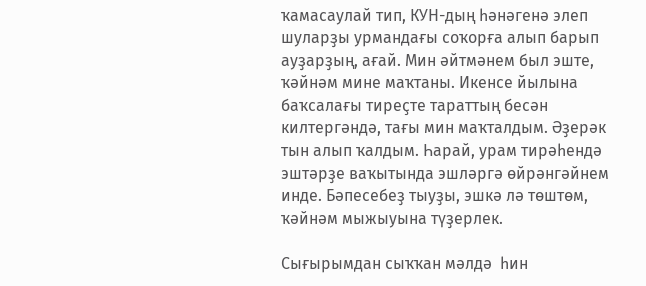ҡамасаулай тип, КУН-дың һәнәгенә элеп шуларҙы урмандағы соҡорға алып барып ауҙарҙың, ағай. Мин әйтмәнем был эште, ҡәйнәм мине маҡтаны. Икенсе йылына баҡсалағы тиреҫте тараттың бесән килтергәндә, тағы мин маҡталдым. Әҙерәк тын алып ҡалдым. Һарай, урам тирәһендә эштәрҙе ваҡытында эшләргә өйрәнгәйнем инде. Бәпесебеҙ тыуҙы, эшкә лә төштөм, ҡәйнәм мыжыуына түҙерлек.

Сығырымдан сыҡҡан мәлдә  һин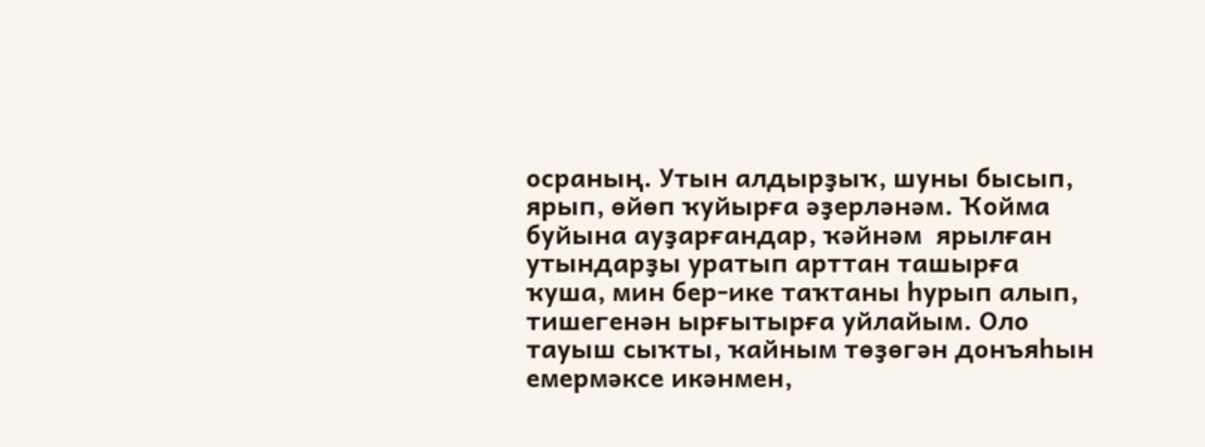осраның. Утын алдырҙыҡ, шуны бысып, ярып, өйөп ҡуйырға әҙерләнәм. Ҡойма буйына ауҙарғандар, ҡәйнәм  ярылған утындарҙы уратып арттан ташырға ҡуша, мин бер-ике таҡтаны һурып алып, тишегенән ырғытырға уйлайым. Оло тауыш сыҡты, ҡайным төҙөгән донъяһын емермәксе икәнмен,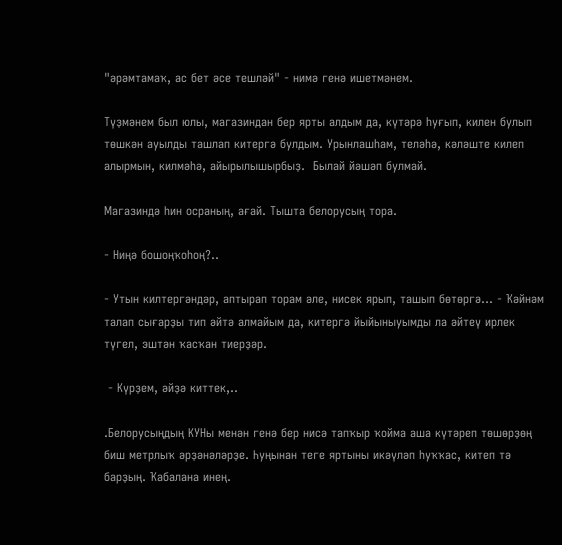"әрәмтамаҡ, ас бет әсе тешләй" - нимә генә ишетмәнем.

Түҙмәнем был юлы, магазиндан бер ярты алдым да, күтәрә һуғып, килен булып төшкән ауылды ташлап китергә булдым. Урынлашһам, теләһә, кәләште килеп алырмын, килмәһә, айырылышырбыҙ.  Былай йәшәп булмай.

Магазиндә һин осраның, ағай. Тышта белорусың тора.

- Ниңә бошоңҡоһоң?..

- Утын килтергәндәр, аптырап торам әле, нисек ярып, ташып бөтөргә... - Ҡәйнәм талап сығарҙы тип әйтә алмайым да, китергә йыйыныуымды ла әйтеү ирлек түгел, эштән ҡасҡан тиерҙәр.

 - Күрҙем, әйҙә киттек,..

.Белорусыңдың КУНы менән генә бер нисә тапҡыр ҡойма аша күтәреп төшөрҙөң биш метрлыҡ әрҙәнәләрҙе. Һуңынан теге яртыны икәүләп һуҡҡас, китеп тә барҙың. Ҡабалана инең.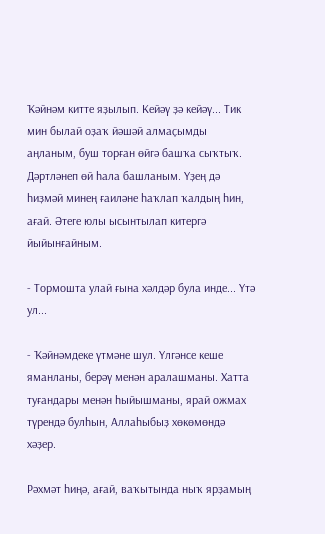Ҡәйнәм китте яҙылып. Кейәү ҙә кейәү... Тик мин былай оҙаҡ йәшәй алмаҫымды аңланым, буш торған өйгә башҡа сыҡтыҡ. Дәртләнеп өй һала башланым. Үҙең дә һиҙмәй минең ғаиләне һаҡлап ҡалдың һин, ағай. Әтеге юлы ысынтылап китергә йыйынғайным.

- Тормошта улай ғына хәлдәр була инде... Үтә ул...

- Ҡәйнәмдеке үтмәне шул. Үлгәнсе кеше яманланы, берәү менән аралашманы. Хатта туғандары менән һыйышманы, ярай ожмах түрендә булһын, Аллаһыбыҙ хөкөмөндә хәҙер.

Рәхмәт һиңә, ағай, ваҡытында ныҡ ярҙамың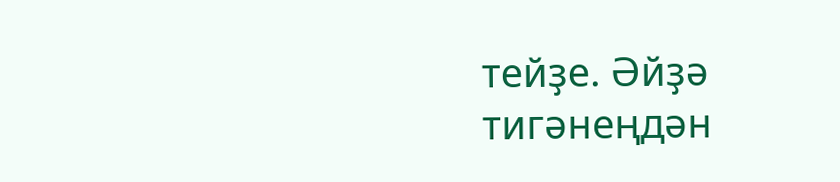тейҙе. Әйҙә тигәнеңдән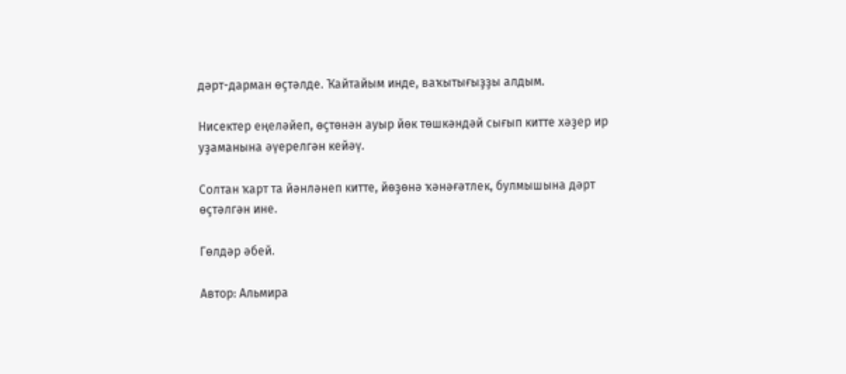дәрт-дарман өҫтәлде. Ҡайтайым инде, ваҡытығыҙҙы алдым.

Нисектер еңеләйеп, өҫтөнән ауыр йөк төшкәндәй сығып китте хәҙер ир уҙаманына әүерелгән кейәү.

Солтан ҡарт та йәнләнеп китте, йөҙөнә ҡәнәғәтлек, булмышына дәрт өҫтәлгән ине.

Гөлдәр әбей.

Автор: Альмира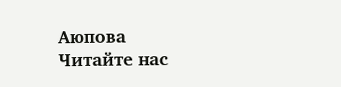Аюпова
Читайте нас